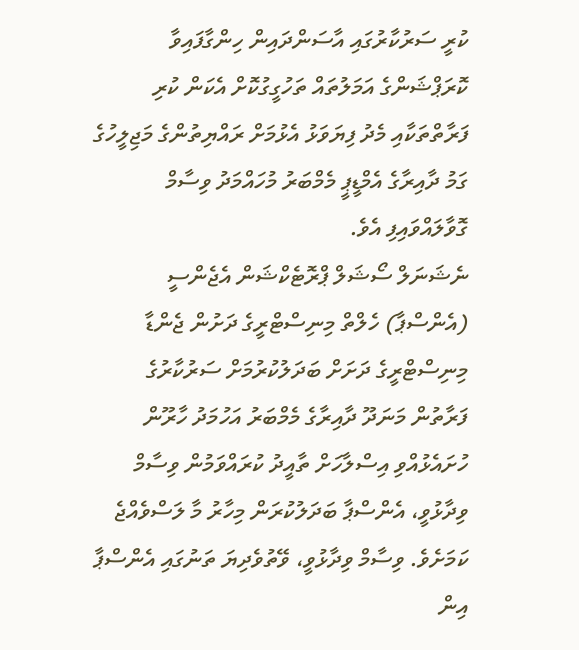ކުރީ ސަރުކާރުގައި އާސަންދައިން ހިންގާފައިވާ ކޮރަޕްޝަންގެ އަމަލުތައް ތަހުގީގުކޮށް އެކަން ކުރި ފަރާތްތަކާއި މެދު ފިޔަވަޅު އެޅުމަށް ރައްޔިތުންގެ މަޖިލީހުގެ ގަމު ދާއިރާގެ އެމްޑީޕީ މެމްބަރު މުހައްމަދު ވިސާމް ގޮވާލައްވައިފި އެވެ.
ނެޝަނަލް ސޯޝަލް ޕްރޮޓެކްޝަން އެޖެންސީ (އެންސްޕާ) ހެލްތް މިނިސްޓްރީގެ ދަށުން ޖެންޑާ މިނިސްޓްރީގެ ދަށަށް ބަދަލުކުރުމަށް ސަރުކާރުގެ ފަރާތުން މަނަދޫ ދާއިރާގެ މެމްބަރު އަހުމަދު ހާރޫން ހުށައެޅުއްވި އިސްލާހަށް ތާއީދު ކުރައްވަމުން ވިސާމް ވިދާޅުވީ، އެންސްޕާ ބަދަލުކުރަން މިހާރު މާ ލަސްވެއްޖެ ކަމަށެވެ. ވިސާމް ވިދާޅުވީ، ވޭތުވެދިޔަ ތަނުގައި އެންސްޕާ އިން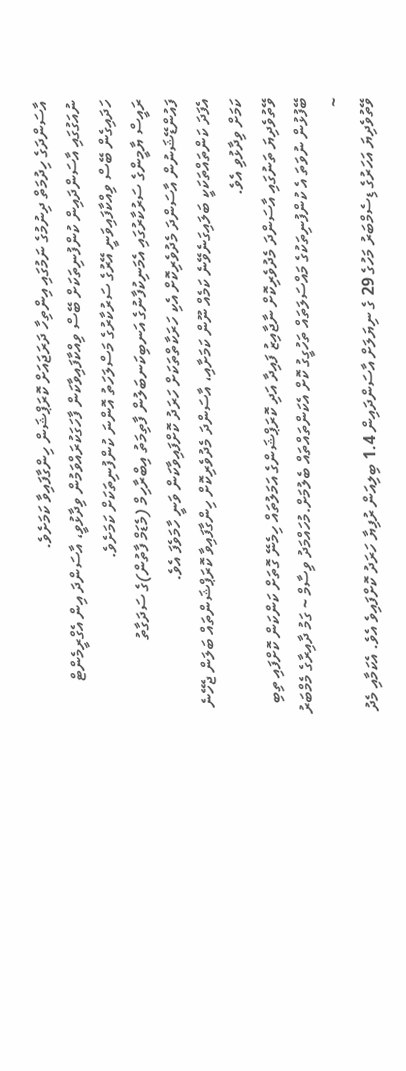އާސަންދަގެ ހިދުމަތް ދިނުމުގެ ނަމުގައި އިންތިހާ ދަރަޖައަށް ކޮރަޕްޝަން ހިންގާފައިވާ ކަމަށެވެ.
ނުއަގުގައި އާސަންދައިން ކުންފުނިތަކަށް ބޭސް ވިއްކާފައިވާކަން ފާހަގަކުރައްވަމުން ވިދާޅުވީ، އާސަންދަ އިން އެގްރީމެންޓް ހަދައިގެން ބޭސް ވިއްކާފައިވަނީ އޭރުގެ ސަރުކާރުގެ މަސްލަހަތު އޮންނަ ކުންފުނިތަކަށް ކަމަށެވެ.
ރައީސް ޔާމީންގެ ސަރުކާރުގައި އެމަނިކުފާނުގެ އަނބިކަނބަލުން ފާތިމަތު އިބްރާހިމް (މެޑަމް ފާތުން)ގެ ސަދަގާތު ފައުންޑޭޝަނުން އާސަންދަ މެދުވެރިކޮށް އެކި ހަރަކާތްތަކަށް ހަރަދު ކޮށްފައިވާކަން ވަނީ ހާމަވެފަ އެވެ.
އެފަދަ ކަންތައްތަކަކީ ބަލައިގަނެވޭނެ ކަމެއް ނޫން ކަމަށާއި، އާސަންދަ މެދުވެރިކޮށް ހިންގާފައިވާ ކޮރަޕްޝަންތައް ބަލަން ޖެހޭނެ ކަމަށް ވިދާޅުވި އެވެ.
ވޭތުވެދިޔަ ތަނުގައި އާސަންދަ މެދުވެރިކޮށް ނާޖާއިޒު ފައިދާ އަދި ކޮރަޕްޝަންގެ އަމަލުތައް ހިމެނޭ ގޮތަށް ކަންކަން ކޮށްފައި ތިބި ބޭފުޅުން ނުވަތަ އެ ކުންފުނިތަކުގެ މައްސަލަތައް ތަހުގީގު ކޮށް އެކަންތައްތައް ބެލުމަށް.މުހައްމަދު ވިސާމް ~ ގަމު ދާއިރާގެ މެމްބަރު ~
ވޭތުވެދިޔަ އަހަރުގެ ޑިސެމްބަރު މަހުގެ 29 ގެ ނިޔަލަށް އާސަންދައިން 1.4 ބިލިއަން ރުފިޔާ ހަރަދު ކޮށްފައިވެ އެވެ. އެކަމާއި މެދު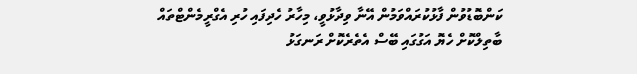ކަންބޮޑުވުން ފާޅުކުރައްވަމުން އޭނާ ވިދާޅުވީ، މިހާރު ހެދިފައި ހުރި އެގްރީމެންޓްތައް ބާތިލްކޮށް ހެޔޮ އަގުގައި ބޭސް އެތެރެކޮށް ރަނގަޅު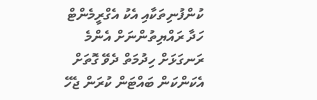ކުންފުނިތަކާއި އެކު އެގްރީމެންޓް ހަދާ ރައްޔިތުންނަށް އެންމެ ރަނގަޅަށް ހިދުމަތް ދެވޭ ގޮތަށް އެކަންކަން ބައްޓަން ކުރަން ޖެހޭ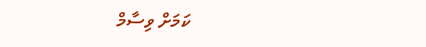ކަމަށް ވިސާމް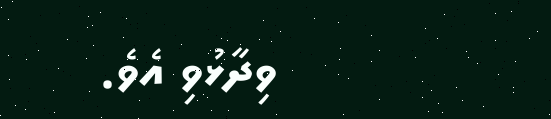ވިދާޅުވި އެވެ.